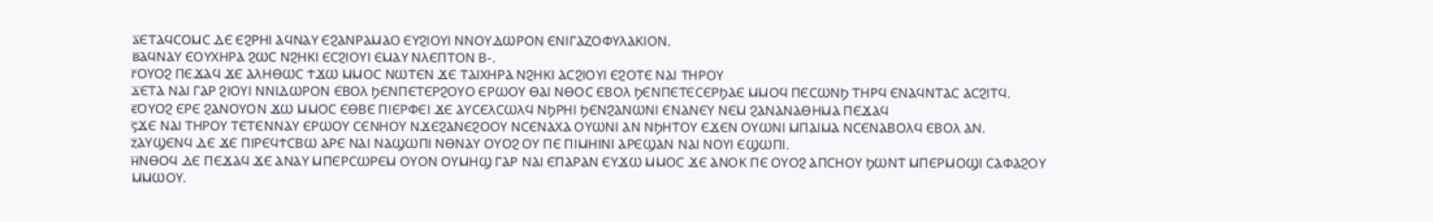ⲁ̅ⲈⲦⲀϤⲤⲞⲘⲤ ⲆⲈ ⲈϨⲢⲎⲒ ⲀϤⲚⲀⲨ ⲈϨⲀⲚⲢⲀⲘⲀⲞ ⲈⲨϨⲒⲞⲨⲒ ⲚⲚⲞⲨⲆⲰⲢⲞⲚ ⲈⲚⲒⲄⲀⲌⲞⲪⲨⲖⲀⲔⲒⲞⲚ.
ⲃ̅ⲀϤⲚⲀⲨ ⲈⲞⲨⲬⲎⲢⲀ ϨⲰⲤ ⲚϨⲎⲔⲒ ⲈⲤϨⲒⲞⲨⲒ ⲈⲘⲀⲨ ⲚⲖⲈⲠⲦⲞⲚ Ⲃ-.
ⲅ̅ⲞⲨⲞϨ ⲠⲈϪⲀϤ ϪⲈ ⲀⲖⲎⲐⲰⲤ ϮϪⲰ ⲘⲘⲞⲤ ⲚⲰⲦⲈⲚ ϪⲈ ⲦⲀⲒⲬⲎⲢⲀ ⲚϨⲎⲔⲒ ⲀⲤϨⲒⲞⲨⲒ ⲈϨⲞⲦⲈ ⲚⲀⲒ ⲦⲎⲢⲞⲨ
ⲇ̅ⲈⲦⲀ ⲚⲀⲒ ⲄⲀⲢ ϨⲒⲞⲨⲒ ⲚⲚⲒⲆⲰⲢⲞⲚ ⲈⲂⲞⲖ ϦⲈⲚⲠⲈⲦⲈⲢϨⲞⲨⲞ ⲈⲢⲰⲞⲨ ⲐⲀⲒ ⲚⲐⲞⲤ ⲈⲂⲞⲖ ϦⲈⲚⲠⲈⲦⲈⲤⲈⲢϦⲀⲈ ⲘⲘⲞϤ ⲠⲈⲤⲰⲚϦ ⲦⲎⲢϤ ⲈⲚⲀϤⲚⲦⲀⲤ ⲀⲤϨⲒⲦϤ.
ⲉ̅ⲞⲨⲞϨ ⲈⲢⲈ ϨⲀⲚⲞⲨⲞⲚ ϪⲰ ⲘⲘⲞⲤ ⲈⲐⲂⲈ ⲠⲒⲈⲢⲪⲈⲒ ϪⲈ ⲀⲨⲤⲈⲖⲤⲰⲖϤ ⲚϦⲢⲎⲒ ϦⲈⲚϨⲀⲚⲰⲚⲒ ⲈⲚⲀⲚⲈⲨ ⲚⲈⲘ ϨⲀⲚⲀⲚⲀⲐⲎⲘⲀ ⲠⲈϪⲀϤ
ⲋ̅ϪⲈ ⲚⲀⲒ ⲦⲎⲢⲞⲨ ⲦⲈⲦⲈⲚⲚⲀⲨ ⲈⲢⲰⲞⲨ ⲤⲈⲚⲎⲞⲨ ⲚϪⲈϨⲀⲚⲈϨⲞⲞⲨ ⲚⲤⲈⲚⲀⲬⲀ ⲞⲨⲰⲚⲒ ⲀⲚ ⲚϦⲎⲦⲞⲨ ⲈϪⲈⲚ ⲞⲨⲰⲚⲒ ⲘⲠⲀⲒⲘⲀ ⲚⲤⲈⲚⲀⲂⲞⲖϤ ⲈⲂⲞⲖ ⲀⲚ.
ⲍ̅ⲀⲨϢⲈⲚϤ ⲆⲈ ϪⲈ ⲠⲒⲢⲈϤϮⲤⲂⲰ ⲀⲢⲈ ⲚⲀⲒ ⲚⲀϢⲰⲠⲒ ⲚⲐⲚⲀⲨ ⲞⲨⲞϨ ⲞⲨ ⲠⲈ ⲠⲒⲘⲎⲒⲚⲒ ⲀⲢⲈϢⲀⲚ ⲚⲀⲒ ⲚⲞⲨⲒ ⲈϢⲰⲠⲒ.
ⲏ̅ⲚⲐⲞϤ ⲆⲈ ⲠⲈϪⲀϤ ϪⲈ ⲀⲚⲀⲨ ⲘⲠⲈⲢⲤⲰⲢⲈⲘ ⲞⲨⲞⲚ ⲞⲨⲘⲎϢ ⲄⲀⲢ ⲚⲀⲒ ⲈⲠⲀⲢⲀⲚ ⲈⲨϪⲰ ⲘⲘⲞⲤ ϪⲈ ⲀⲚⲞⲔ ⲠⲈ ⲞⲨⲞϨ ⲀⲠⲤⲎⲞⲨ ϦⲰⲚⲦ ⲘⲠⲈⲢⲘⲞϢⲒ ⲤⲀⲪⲀϨⲞⲨ ⲘⲘⲰⲞⲨ.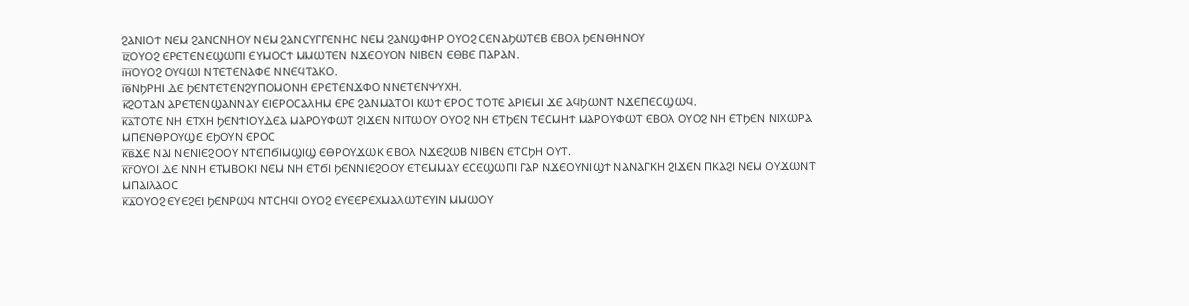ϨⲀⲚⲒⲞϮ ⲚⲈⲘ ϨⲀⲚⲤⲚⲎⲞⲨ ⲚⲈⲘ ϨⲀⲚⲤⲨⲄⲄⲈⲚⲎⲤ ⲚⲈⲘ ϨⲀⲚϢⲪⲎⲢ ⲞⲨⲞϨ ⲤⲈⲚⲀϦⲰⲦⲈⲂ ⲈⲂⲞⲖ ϦⲈⲚⲐⲎⲚⲞⲨ
ⲓ̅ⲍ̅ⲞⲨⲞϨ ⲈⲢⲈⲦⲈⲚⲈϢⲰⲠⲒ ⲈⲨⲘⲞⲤϮ ⲘⲘⲰⲦⲈⲚ ⲚϪⲈⲞⲨⲞⲚ ⲚⲒⲂⲈⲚ ⲈⲐⲂⲈ ⲠⲀⲢⲀⲚ.
ⲓ̅ⲏ̅ⲞⲨⲞϨ ⲞⲨϤⲰⲒ ⲚⲦⲈⲦⲈⲚⲀⲪⲈ ⲚⲚⲈϤⲦⲀⲔⲞ.
ⲓ̅ⲑ̅ⲚϦⲢⲎⲒ ⲆⲈ ϦⲈⲚⲦⲈⲦⲈⲚϨⲨⲠⲞⲘⲞⲚⲎ ⲈⲢⲈⲦⲈⲚϪⲪⲞ ⲚⲚⲈⲦⲈⲚⲮⲨⲬⲎ.
ⲕ̅ϨⲞⲦⲀⲚ ⲀⲢⲈⲦⲈⲚϢⲀⲚⲚⲀⲨ ⲈⲒⲈⲢⲞⲤⲀⲖⲎⲘ ⲈⲢⲈ ϨⲀⲚⲘⲀⲦⲞⲒ ⲔⲰϮ ⲈⲢⲞⲤ ⲦⲞⲦⲈ ⲀⲢⲒⲈⲘⲒ ϪⲈ ⲀϤϦⲰⲚⲦ ⲚϪⲈⲠⲈⲤϢⲰϤ.
ⲕ̅ⲁ̅ⲦⲞⲦⲈ ⲚⲎ ⲈⲦⲬⲎ ϦⲈⲚϮⲒⲞⲨⲆⲈⲀ ⲘⲀⲢⲞⲨⲪⲰⲦ ϨⲒϪⲈⲚ ⲚⲒⲦⲰⲞⲨ ⲞⲨⲞϨ ⲚⲎ ⲈⲦϦⲈⲚ ⲦⲈⲤⲘⲎϮ ⲘⲀⲢⲞⲨⲪⲰⲦ ⲈⲂⲞⲖ ⲞⲨⲞϨ ⲚⲎ ⲈⲦϦⲈⲚ ⲚⲒⲬⲰⲢⲀ ⲘⲠⲈⲚⲐⲢⲞⲨϢⲈ ⲈϦⲞⲨⲚ ⲈⲢⲞⲤ
ⲕ̅ⲃ̅ϪⲈ ⲚⲀⲒ ⲚⲈⲚⲒⲈϨⲞⲞⲨ ⲚⲦⲈⲠϬⲒⲘϢⲒϢ ⲈⲐⲢⲞⲨϪⲰⲔ ⲈⲂⲞⲖ ⲚϪⲈϨⲰⲂ ⲚⲒⲂⲈⲚ ⲈⲦⲤϦⲎ ⲞⲨⲦ.
ⲕ̅ⲅ̅ⲞⲨⲞⲒ ⲆⲈ ⲚⲚⲎ ⲈⲦⲘⲂⲞⲔⲒ ⲚⲈⲘ ⲚⲎ ⲈⲦϬⲒ ϦⲈⲚⲚⲒⲈϨⲞⲞⲨ ⲈⲦⲈⲘⲘⲀⲨ ⲈⲤⲈϢⲰⲠⲒ ⲄⲀⲢ ⲚϪⲈⲞⲨⲚⲒϢϮ ⲚⲀⲚⲀⲄⲔⲎ ϨⲒϪⲈⲚ ⲠⲔⲀϨⲒ ⲚⲈⲘ ⲞⲨϪⲰⲚⲦ ⲘⲠⲀⲒⲖⲀⲞⲤ
ⲕ̅ⲇ̅ⲞⲨⲞϨ ⲈⲨⲈϨⲈⲒ ϦⲈⲚⲢⲰϤ ⲚⲦⲤⲎϤⲒ ⲞⲨⲞϨ ⲈⲨⲈⲈⲢⲈⲬⲘⲀⲖⲰⲦⲈⲨⲒⲚ ⲘⲘⲰⲞⲨ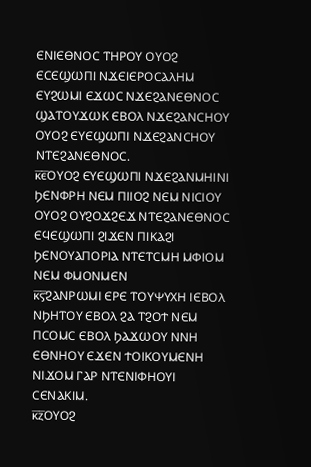ⲈⲚⲒⲈⲐⲚⲞⲤ ⲦⲎⲢⲞⲨ ⲞⲨⲞϨ ⲈⲤⲈϢⲰⲠⲒ ⲚϪⲈⲒⲈⲢⲞⲤⲀⲖⲎⲘ ⲈⲨϨⲰⲘⲒ ⲈϪⲰⲤ ⲚϪⲈϨⲀⲚⲈⲐⲚⲞⲤ ϢⲀⲦⲞⲨϪⲰⲔ ⲈⲂⲞⲖ ⲚϪⲈϨⲀⲚⲤⲎⲞⲨ ⲞⲨⲞϨ ⲈⲨⲈϢⲰⲠⲒ ⲚϪⲈϨⲀⲚⲤⲎⲞⲨ ⲚⲦⲈϨⲀⲚⲈⲐⲚⲞⲤ.
ⲕ̅ⲉ̅ⲞⲨⲞϨ ⲈⲨⲈϢⲰⲠⲒ ⲚϪⲈϨⲀⲚⲘⲎⲒⲚⲒ ϦⲈⲚⲪⲢⲎ ⲚⲈⲘ ⲠⲒⲒⲞϨ ⲚⲈⲘ ⲚⲒⲤⲒⲞⲨ ⲞⲨⲞϨ ⲞⲨϨⲞϪϨⲈϪ ⲚⲦⲈϨⲀⲚⲈⲐⲚⲞⲤ ⲈϤⲈϢⲰⲠⲒ ϨⲒϪⲈⲚ ⲠⲒⲔⲀϨⲒ ϦⲈⲚⲞⲨⲀⲠⲞⲢⲒⲀ ⲚⲦⲈⲦⲤⲘⲎ ⲘⲪⲒⲞⲘ ⲚⲈⲘ ⲪⲘⲞⲚⲘⲈⲚ
ⲕ̅ⲋ̅ϨⲀⲚⲢⲰⲘⲒ ⲈⲢⲈ ⲦⲞⲨⲮⲨⲬⲎ ⲒⲈⲂⲞⲖ ⲚϦⲎⲦⲞⲨ ⲈⲂⲞⲖ ϨⲀ ⲦϨⲞϮ ⲚⲈⲘ ⲠⲤⲞⲘⲤ ⲈⲂⲞⲖ ϦⲀϪⲰⲞⲨ ⲚⲚⲎ ⲈⲐⲚⲎⲞⲨ ⲈϪⲈⲚ ϮⲞⲒⲔⲞⲨⲘⲈⲚⲎ ⲚⲒϪⲞⲘ ⲄⲀⲢ ⲚⲦⲈⲚⲒⲪⲎⲞⲨⲒ ⲤⲈⲚⲀⲔⲒⲘ.
ⲕ̅ⲍ̅ⲞⲨⲞϨ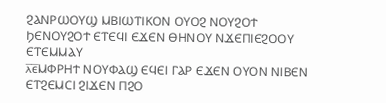ϨⲀⲚⲢⲰⲞⲨϢ ⲘⲂⲒⲰⲦⲒⲔⲞⲚ ⲞⲨⲞϨ ⲚⲞⲨϨⲞϮ ϦⲈⲚⲞⲨϨⲞϮ ⲈⲦⲈϤⲒ ⲈϪⲈⲚ ⲐⲎⲚⲞⲨ ⲚϪⲈⲠⲒⲈϨⲞⲞⲨ ⲈⲦⲈⲘⲘⲀⲨ
ⲗ̅ⲉ̅ⲘⲪⲢⲎϮ ⲚⲞⲨⲪⲀϢ ⲈϤⲈⲒ ⲄⲀⲢ ⲈϪⲈⲚ ⲞⲨⲞⲚ ⲚⲒⲂⲈⲚ ⲈⲦϨⲈⲘⲤⲒ ϨⲒϪⲈⲚ ⲠϨⲞ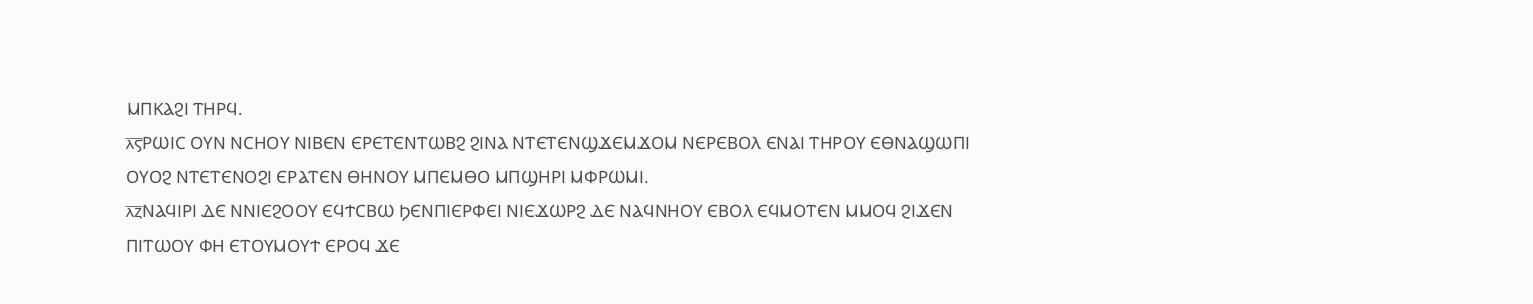ⲘⲠⲔⲀϨⲒ ⲦⲎⲢϤ.
ⲗ̅ⲋ̅ⲢⲰⲒⲤ ⲞⲨⲚ ⲚⲤⲎⲞⲨ ⲚⲒⲂⲈⲚ ⲈⲢⲈⲦⲈⲚⲦⲰⲂϨ ϨⲒⲚⲀ ⲚⲦⲈⲦⲈⲚϢϪⲈⲘϪⲞⲘ ⲚⲈⲢⲈⲂⲞⲖ ⲈⲚⲀⲒ ⲦⲎⲢⲞⲨ ⲈⲐⲚⲀϢⲰⲠⲒ ⲞⲨⲞϨ ⲚⲦⲈⲦⲈⲚⲞϨⲒ ⲈⲢⲀⲦⲈⲚ ⲐⲎⲚⲞⲨ ⲘⲠⲈⲘⲐⲞ ⲘⲠϢⲎⲢⲒ ⲘⲪⲢⲰⲘⲒ.
ⲗ̅ⲍ̅ⲚⲀϤⲒⲢⲒ ⲆⲈ ⲚⲚⲒⲈϨⲞⲞⲨ ⲈϤϮⲤⲂⲰ ϦⲈⲚⲠⲒⲈⲢⲪⲈⲒ ⲚⲒⲈϪⲰⲢϨ ⲆⲈ ⲚⲀϤⲚⲎⲞⲨ ⲈⲂⲞⲖ ⲈϤⲘⲞⲦⲈⲚ ⲘⲘⲞϤ ϨⲒϪⲈⲚ ⲠⲒⲦⲰⲞⲨ ⲪⲎ ⲈⲦⲞⲨⲘⲞⲨϮ ⲈⲢⲞϤ ϪⲈ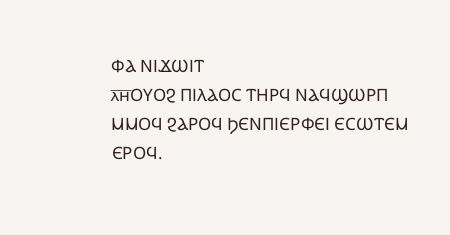ⲪⲀ ⲚⲒϪⲰⲒⲦ
ⲗ̅ⲏ̅ⲞⲨⲞϨ ⲠⲒⲖⲀⲞⲤ ⲦⲎⲢϤ ⲚⲀϤϢⲰⲢⲠ ⲘⲘⲞϤ ϨⲀⲢⲞϤ ϦⲈⲚⲠⲒⲈⲢⲪⲈⲒ ⲈⲤⲰⲦⲈⲘ ⲈⲢⲞϤ.